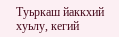Туьркаш йаккхий хуьлу, кегий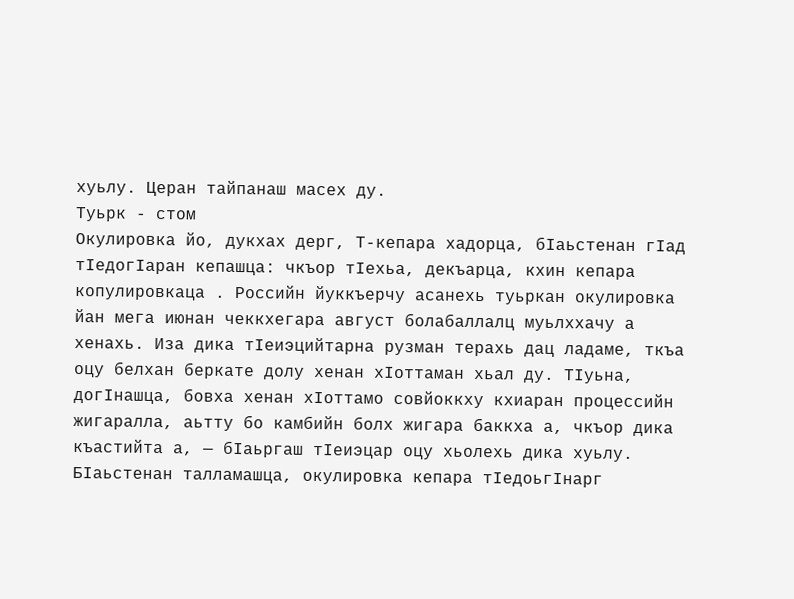хуьлу. Церан тайпанаш масех ду.
Туьрк - стом
Окулировка йо, дукхах дерг, Т-кепара хадорца, бІаьстенан гІад тІедогІаран кепашца: чкъор тІехьа, декъарца, кхин кепара копулировкаца . Российн йуккъерчу асанехь туьркан окулировка йан мега июнан чеккхегара август болабаллалц муьлххачу а хенахь. Иза дика тІеиэцийтарна рузман терахь дац ладаме, ткъа оцу белхан беркате долу хенан хІоттаман хьал ду. ТІуьна, догІнашца, бовха хенан хІоттамо совйоккху кхиаран процессийн жигаралла, аьтту бо камбийн болх жигара баккха а, чкъор дика къастийта а, — бІаьргаш тІеиэцар оцу хьолехь дика хуьлу. БІаьстенан талламашца, окулировка кепара тІедоьгІнарг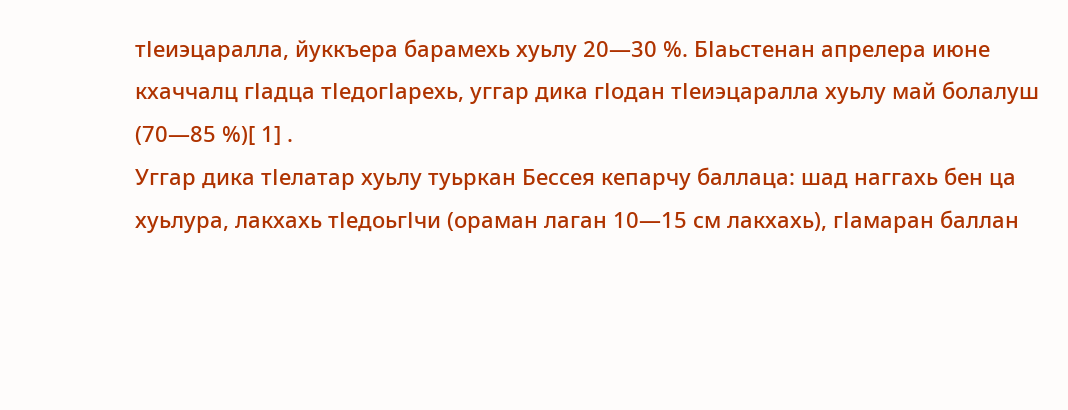тІеиэцаралла, йуккъера барамехь хуьлу 20—30 %. БІаьстенан апрелера июне кхаччалц гІадца тІедогІарехь, уггар дика гІодан тІеиэцаралла хуьлу май болалуш (70—85 %)[ 1] .
Уггар дика тІелатар хуьлу туьркан Бессея кепарчу баллаца: шад наггахь бен ца хуьлура, лакхахь тІедоьгІчи (ораман лаган 10—15 см лакхахь), гІамаран баллан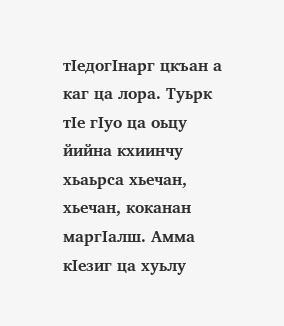тІедогІнарг цкъан а каг ца лора. Туьрк тІе гІуо ца оьцу йийна кхиинчу хьаьрса хьечан, хьечан, коканан маргІалш. Амма кІезиг ца хуьлу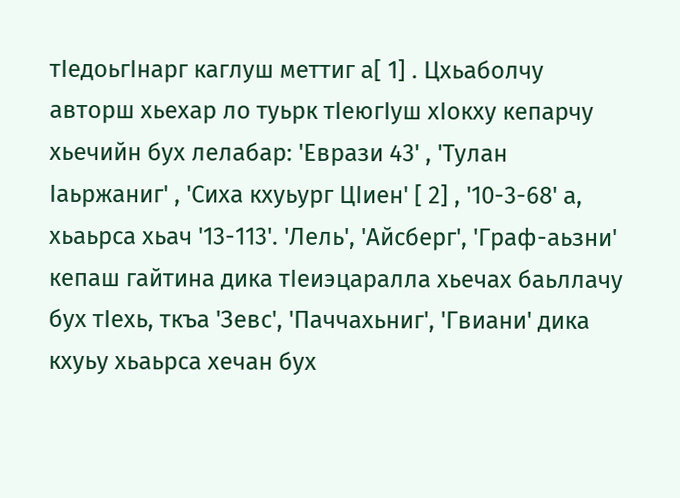тІедоьгІнарг каглуш меттиг а[ 1] . Цхьаболчу авторш хьехар ло туьрк тІеюгІуш хІокху кепарчу хьечийн бух лелабар: 'Еврази 43' , 'Тулан Іаьржаниг' , 'Сиха кхуьург ЦІиен' [ 2] , '10-3-68' а, хьаьрса хьач '13-113'. 'Лель', 'Айсберг', 'Граф-аьзни' кепаш гайтина дика тІеиэцаралла хьечах баьллачу бух тІехь, ткъа 'Зевс', 'Паччахьниг', 'Гвиани' дика кхуьу хьаьрса хечан бух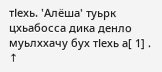тІехь. 'Алёша' туьрк цхьабосса дика денло муьлххачу бух тІехь а[ 1] .
↑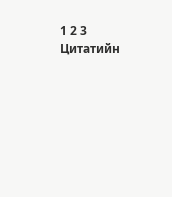1 2 3 Цитатийн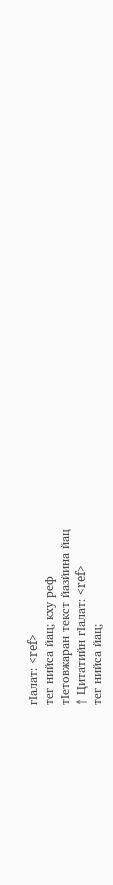гӀалат: <ref>
тег нийса йац; кху реф
тIетовжаран текст йазйина йац
↑ Цитатийн гӀалат: <ref>
тег нийса йац;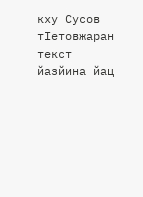кху Сусов
тIетовжаран текст йазйина йац